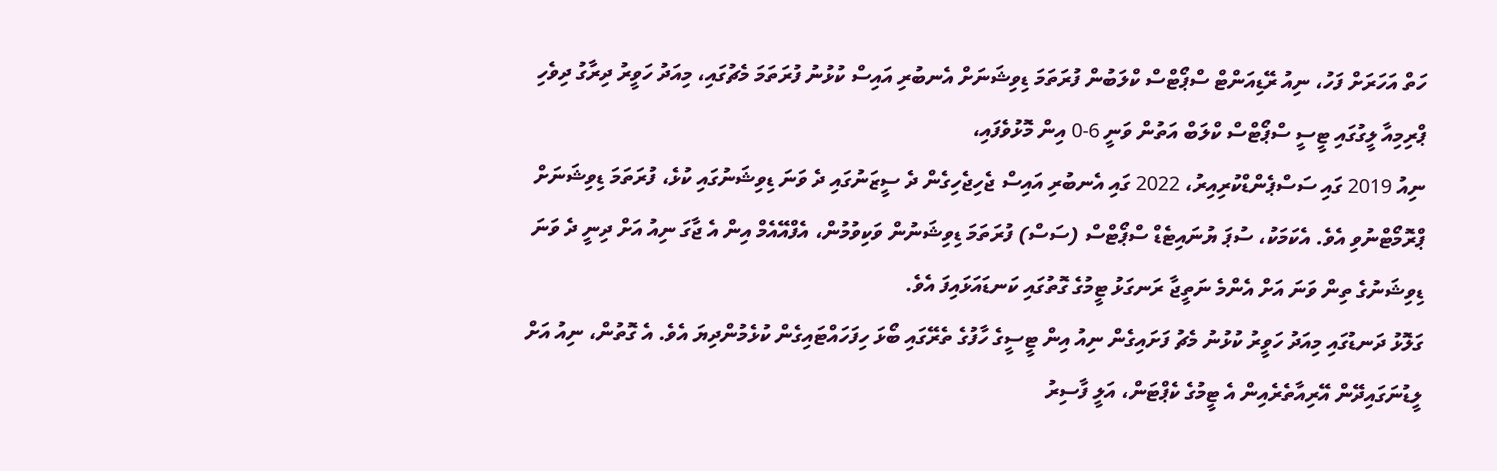ހަތް އަހަރަށް ފަހު، ނިއު ރޭޑިއަންޓް ސްޕޯޓްސް ކްލަބުން ފުރަތަމަ ޑިވިޝަނަށް އެނބުރި އައިސް ކުޅުނު ފުރަތަމަ މެޗުގައި، މިއަދު ހަވީރު ދިރާގު ދިވެހި ޕްރިމިއާ ލީގުގައި ޓީސީ ސްޕޯޓްސް ކްލަބް އަތުން ވަނީ 6-0 އިން މޮޅުވެފައި،
ނިއު 2019 ގައި ސަސްޕެންޑްކުރިއިރު، 2022 ގައި އެނބުރި އައިސް ޖެހިޖެހިގެން ދެ ސީޒަނުގައި ދެ ވަނަ ޑިވިޝަނުގައި ކުޅެ، ފުރަތަމަ ޑިވިޝަނަށް ޕްރޮމޯޓްނުވި އެވެ. އެކަމަކު، ސުޕަ ޔުނައިޓެޑް ސްޕޯޓްސް (ސަސް) ފުރަތަމަ ޑިވިޝަނުން ވަކިވުމުން، އެފްއޭއެމް އިން އެ ޖާގަ ނިއު އަށް ދިނީ ދެ ވަނަ ޑިވިޝަނުގެ ތިން ވަނަ އަށް އެންމެ ނަތީޖާ ރަނގަޅު ޓީމުގެ ގޮތުގައި ކަނޑައަޅައިފަ އެވެ.
ގަލޮޅު ދަނޑުގައި މިއަދު ހަވީރު ކުޅުނު މެޗު ފަށައިގެން ނިއު އިން ޓީސީގެ ހާފުގެ ތެރޭގައި ބޯޅަ ހިފަހައްޓައިގެން ކުޅެމުންދިޔަ އެވެ. އެ ގޮތުން، ނިއު އަށް ލީޑުނަގައިދޭން އޭރިއާތެރެއިން އެ ޓީމުގެ ކެޕްޓަން، އަލީ ފާސިރު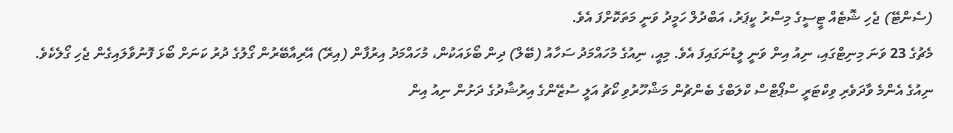(ސެންޓޭ) ޖެހި ޝޮޓެއް ޓީސީގެ މިސްރު ކީޕަރު، އަބްދުލް ހަމީދު ވަނީ މަތަކޮށްފަ އެވެ.
މެޗުގެ 23 ވަނަ މިނިޓްގައި، ނިއު އިން ވަނީ ލީޑުނަގައިފަ އެވެ. މިއީ، ނިއުގެ މުހައްމަދު ސަހާއު (ބޭލް) ދިން ބޯޅައަކުން، މުހައްމަދު އިރުފާން (އިރޭ) އޭރިއާބޭރުން ގޯލުގެ ދުރު ކަނަށް ބޯޅަ ފޮނުވާލައިގެން ޖެހި ގޯލެކެވެ.
ނިއުގެ އެންމެ ވާދަވެރި ވިކްޓަރީ ސްޕޯޓްސް ކްލަބްގެ ބެންޗުން މަޝްހޫރުވި ކޯޗު އަލީ ސުޒޭންގެ އިރުޝާދުގެ ދަށުން ނިއު އިން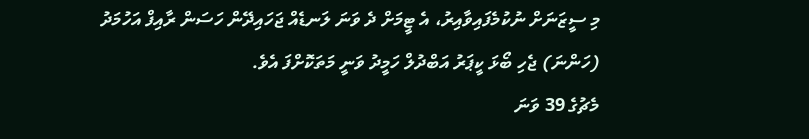މި ސީޒަނަށް ނުކުމެފައިވާއިރު، އެ ޓީމަށް ދެ ވަނަ ލަނޑެއް ޖަހައިދޭން ހަސަން ރާއިފް އަހުމަދު (ހަންނަ) ޖެހި ބޯޅަ ކީޕަރު އަބްދުލް ހަމީދު ވަނީ މަތަކޮށްފަ އެވެ.
މެޗުގެ 39 ވަނަ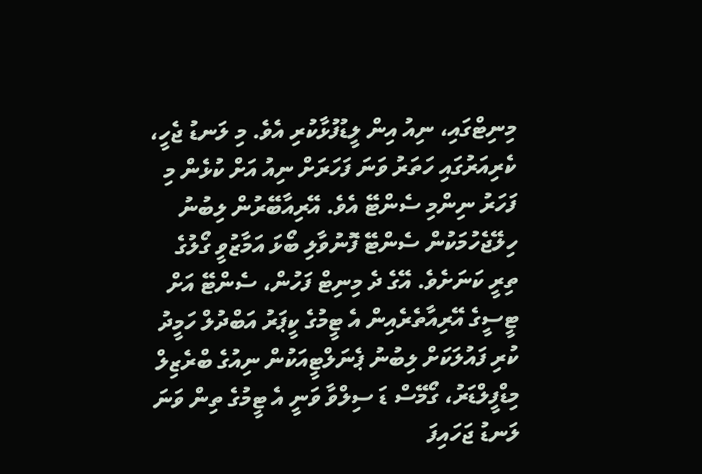މިނިޓްގައި، ނިއު އިން ލީޑުފުޅާކުރި އެވެ. މި ލަނޑު ޖެހީ، ކެރިއަރުގައި ހަތަރު ވަނަ ފަހަރަށް ނިއު އަށް ކުޅެން މި ފަހަރު ނިންމި ސެންޓޭ އެވެ. އޭރިއާބޭރުން ލިބުނު ހިލޭޖެހުމަކުން ސެންޓޭ ފޮނުވާލި ބޯޅަ އަމާޒުވީ ގޯލުގެ ތިރީ ކަނަށެވެ. އޭގެ ދެ މިނިޓް ފަހުން، ސެންޓޭ އަށް ޓީސީގެ އޭރިއާތެރެއިން އެ ޓީމުގެ ކީޕަރު އަބްދުލް ހަމީދު ކުރި ފައުލަކަށް ލިބުނު ޕެނަލްޓީއަކުން ނިއުގެ ބްރެޒިލް މިޑްފީލްޑަރު، ގޯމޭސް ޑަ ސިލްވާ ވަނީ އެ ޓީމުގެ ތިން ވަނަ ލަނޑު ޖަހައިފަ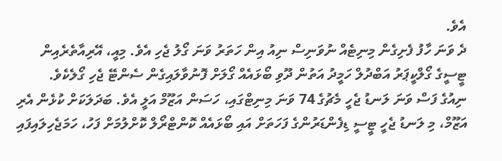އެވެ.
ދެ ވަނަ ހާފު ފެށިގެން މިނިޓެއް ނުވަނިސް ނިއު އިން ހަތަރު ވަނަ ގޯލު ޖެހި އެވެ. މިއީ، އޭރިއާތެރެއިން ޓީސީގެ ގޯލްކީޕަރު އަބްދުލް ހަމީދު އަތުން ދޫވި ބޯޅައެއް ގޯލަށް ފޮނުވާލައިގެން ސެންޓޭ ޖެހި ގޯލެކެވެ.
ނިއުގެ ފަސް ވަނަ ލަނޑު ޖެހީ މެޗުގެ 74 ވަނަ މިނިޓްގައި، ހަސަން އަޒޫމް އަލީ އެވެ. ބަދަލަކަށް ކުޅެން އެރި އަޒޫމް، މި ލަނޑު ޖެހީ ޓީސީ ޑިފެންޑަރުންގެ ފަހަތަށް އައި ބޯޅައެއް ކޮންޓްރޯލް ކޮށްލުމަށް ފަހު، ހަމަޖެހިލައިފައި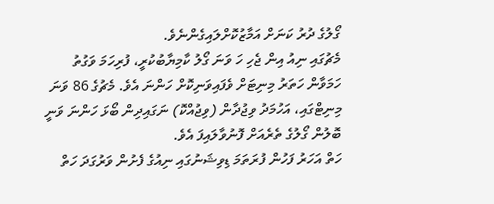ގޯލުގެ ދުރު ކަނަށް އަމާޒުކޮށްލައިގެންނެވެ.
މެޗުގައި ނިއު އިން ޖެހި ހަ ވަނަ ގޯލު ކާމިޔާބުކުރީ، ފުރިހަމަ ވަގުތު ހަމަވާން ހަތަރު މިނިޓަށް ވެފައިވަނިކޮށް ހަންނަ އެވެ. މެޗުގެ 86 ވަނަ މިނިޓްގައި، އަހުމަދު ވިޖުދާން (ވިޖުއްކޮ) ނަގައިދިން ބޯޅަ ހަންނަ ވަނީ ބޮލުން ގޯލުގެ ތެރެއަށް ފޮނުވާލައިފަ އެވެ.
ހަތް އަހަރު ފަހުން ފުރަތަމަ ޑިވިޝަނުގައި ނިއުގެ ފެށުން ވަރުގަދަ ހަތް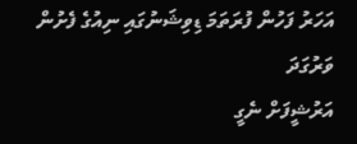އަހަރު ފަހުން ފުރަތަމަ ޑިވިޝަނުގައި ނިއުގެ ފެށުން ވަރުގަދަ
އަރުޝީފަށް ނެގީ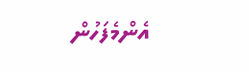އެންމެފަހުން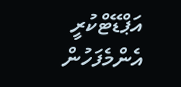އަޕްޑޭޓްކުރީ
އެންމެފަހުން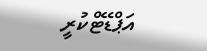އަޕްޑޭޓްކުރީ